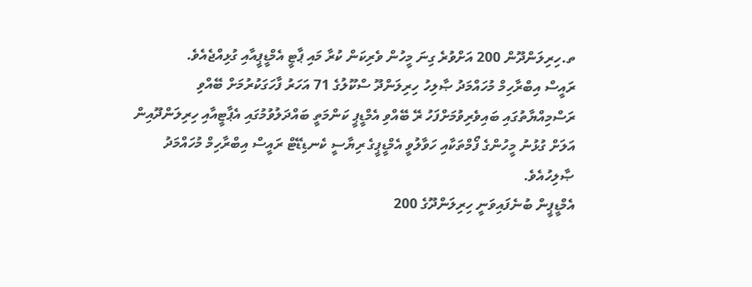ތ.ހިރިލަންދޫން 200 އަށްވުރެ ގިނަ މީހުން ވެރިކަން ކުރާ މައި ޕާޓީ އެމްޑީޕީއާއި ގުޅިއްޖެއެވެ.
ރައީސް އިބްރާހިމް މުހައްމަދު ޞާލިހު ހިރިލަންދޫ ސްކޫލުގެ 71 އަހަރު ފާހަގަކުރުމަށް ބޭއްވި ރަސްމިއްޔާތުގައި ބައިވެރިވުމަށްފަހު ރޭ ބޭއްވި އެމްޑީޕީ ކަންމަތީ ބައްދަލުވުމުގައި އެޕާޓީއާއި ހިރިލަންދޫއިން އަލަށް ގުޅުނު މީހުންގެ ފޯމްތަކާއި ހަވާލުވީ އެމްޑީޕީގެ ރިޔާސީ ކެނޑިޑޭޓް ރައީސް އިބްރާހިމް މުހައްމަދު ޞާލިހުއެވެ.
އެމްޑީޕީން ބުނެފައިވަނީ ހިރިލަންދޫގެ 200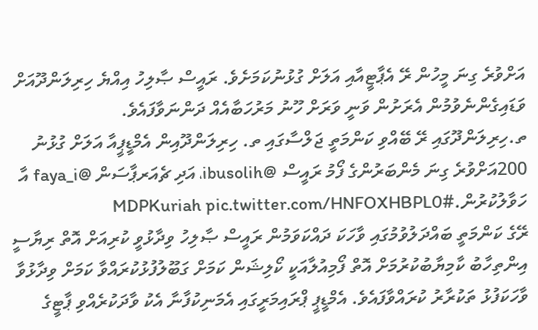އަށްވުރެ ގިނަ މީހުން ރޭ އެޕާޓީއާއި އަލަށް ގުޅުނުކަމަށެވެ. ރައީސް ޞާލިހު އިއްޔެ ހިރިލަންދޫއަށް ވަޑައިގެންނެވުމުން އެރަށުން ވަނީ ވަރަށް ހޫނު މަރުހަބާއެއް ދަންނަވާފައެވެ.
ތ.ހިރިލަންދޫގައި ރޭ ބޭއްވި ކަންމަތީ ޖަލްސާގައި ތ. ހިރިލަންދޫއިން އެމްޑީޕީއާ އަލަށް ގުޅުނު 200އަށްވުރެ ގިނަ މެންބަރުންގެ ފޯމު ރައީސް @ibusolih، އަދި ޗެއަރޕާސަން @faya_i އާ ހަވާލުކުރުން.#MDPKuriah pic.twitter.com/HNFOXHBPL0
ރޭގެ ކަންމަތީ ބައްދަލުވުމުގައި ވާހަކަ ދައްކަވަމުން ރައީސް ޞާލިހު ވިދާޅުވީ ކުރިއަށް އޮތް ރިޔާސީ އިންތިހާބު ކާމިޔާބުކުރުމަށް އޮތް ފޯމިއުލާއަކީ ކޯލިޝަން ކަމަށް ގަބޫލުފުޅުކުރައްވާ ކަމަށް ވިދާޅުވާ ވާހަކަފުޅު ތަކުރާރު ކުރައްވާފައެވެ. އެމްޑީޕީ ޕްރައިމަރީގައި އެމަނިކުފާނާ އެކު ވާދަކުރެއްވި ޕާޓީގެ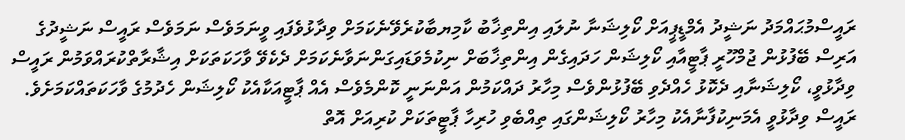ރައީސްމުޙައްމަދު ނަޝީދު އެމްޑީޕީއަށް ކޯލިޝަނާ ނުލައި އިންތިޚާބު ކާމިޔބާކުރެވޭނެކަމަށް ވިދާޅުވެފައި ވީނަމަވެސް ނަމަވެސް ރައީސް ނަޝީދުގެ އަރިސް ބޭފުޅުން ޖުމްހޫރީ ޕާޓީއާއި ކޯލިޝަން ހަދައިގެން އިންތިޚާބަށް ނިކުމެވަޑައިގަންނަވާނެކަމަށް ދެކެވޭ ވާހަކަތަކަށް އިޝާރާތްކުރައްވަމުން ރައީސް ވިދާޅުވީ، ކޯލިޝަނާއި ދެކޮޅު ހެއްދެވި ބޭފުޅުންވެސް މިހާރު ދައްކަމުން އަންނަނީ ކޮންމެވެސް އެއް ޕާޓީއަކާއެކު ކޯލިޝަން ހެދުމުގެ ވާހަކަތައްކަމަށެވެ.
ރައީސް ވިދާޅުވީ އެމަނިކުފާނާއެކު މިހާރު ކޯލިޝަންގައި ތިއްބެވި ހުރިހާ ޕާޓީތަކަށް ކުރިއަށް އޮތް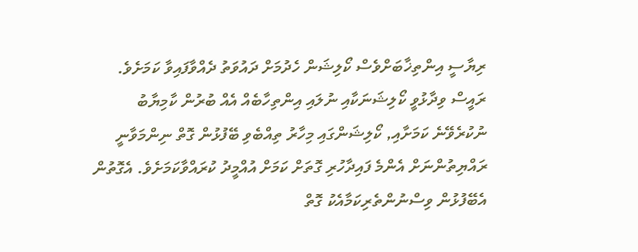ރިޔާސީ އިންތިޚާބަށްވެސް ކޯލިޝަން ހެދުމަށް ދައުވަތު ދެއްވާފައިވާ ކަމަށެވެ. ރައީސް ވިދާޅުވީ ކޯލިޝަނަކާއި ނުލައި އިންތިހާބެއް އެއް ބުރުން ކާމިޔާބު ނުކުރެވޭނެ ކަމަށާއި, ކޯލިޝަންގައި މިހާރު ތިއްބެވި ބޭފުޅުން ގޮތް ނިންމަވާނީ ރައްޔިތުންނަށް އެންމެ ފައިދާހުރި ގޮތަށް ކަމަށް އުއްމީދު ކުރައްވާކަމަށެވެ. އެގޮތުން އެބޭފުޅުން ވިސްނުންތެރިކަމާއެކު ގޮތް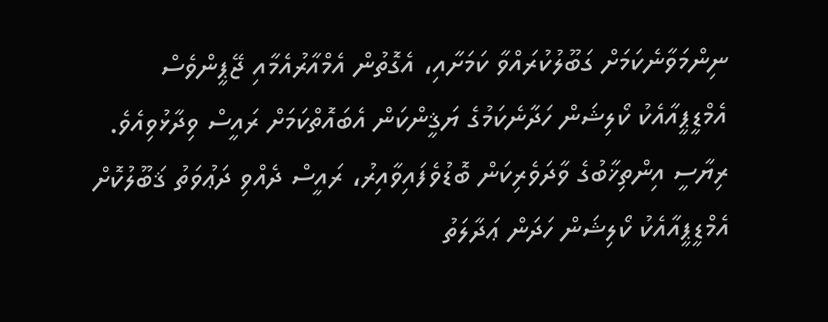ނިންމަވާނެކަމަށް ގަބޫލުކުރައްވާ ކަމަށާއި، އެގޮތުން އެމްއާރުއެމާއި ޖޭޕީންވެސް އެމްޑީޕީއާއެކު ކޯލިޝަން ހަދާނެކަމުގެ ޔަޤީންކަން އެބައޮތްކަމަށް ރައީސް ވިދާޅުވިއެވެ.
ރިޔާސީ އިންތިޚާބުގެ ވާދަވެރިކަން ބޮޑުވެފައިވާއިރު، ރައީސް ދެއްވި ދަޢުވަތު ޤަބޫލުކޮށް އެމްޑީޕީއާއެކު ކޯލިޝަން ހަދަން ޢަދާލަތު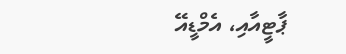ޕާޓީއާއި، އެމްޑީއޭ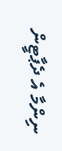ނިންމާ އެ ދެޕާޓީން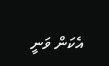އެކަން ވަނީ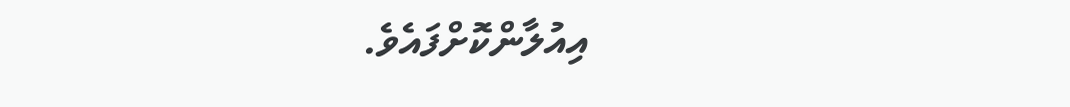އިއުލާންކޮށްފައެވެ.